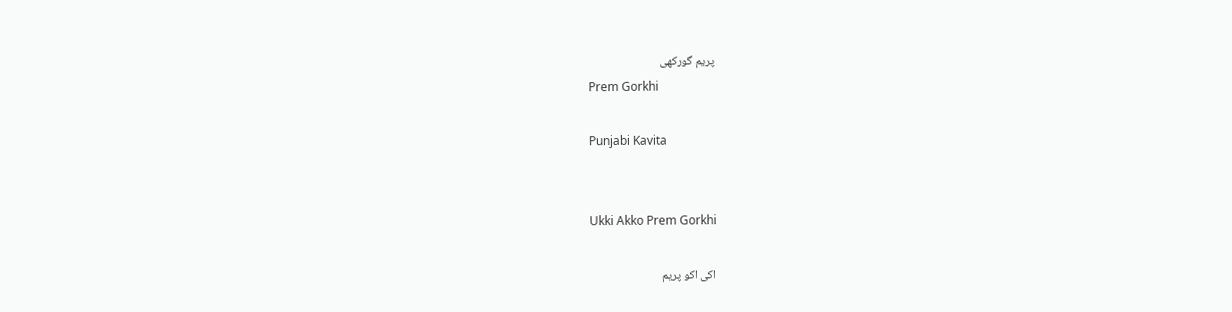پریم گورکھی
Prem Gorkhi

Punjabi Kavita


Ukki Akko Prem Gorkhi

اکی اکو پریم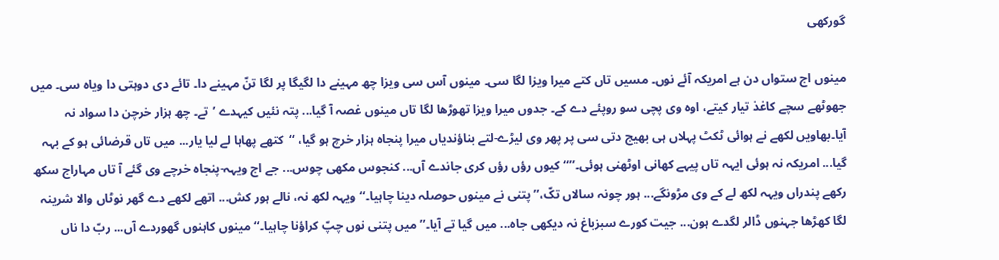گورکھی

مینوں اج ستواں دن ہے امریکہ آئے نوں۔ مسیں تاں کتے میرا ویزا لگا سی۔ مینوں آس سی ویزا چھ مہینے دا لگیگا پر لگا تنّ مہینے دا۔ تائے دی دوہتی دا ویاہ سی۔ میں جھوٹھے سچے کاغذ تیار کیتے، اوہ وی پچی سو روپئے دے کے۔ جدوں میرا ویزا تھوڑھا لگا تاں مینوں غصہ آ گیا... پتہ نئیں کیہدے ’تے۔ چھ ہزار خرچن دا سواد نہ آیا۔بھاویں لکھے نے ہوائی ٹکٹ پہلاں ہی بھیج دتی سی پر پھر وی لیڑے-لتے بناؤندیاں میرا پنجاہ ہزار خرچ ہو گیا، ‘‘کتھے پھاہا لے لیا یار... میں تاں قرضائی ہو کے بہہ گیا... امریکہ نہ ہوئی ایہہ تاں پیہے کھانی اوٹھنی ہوئی۔’’‘‘کیوں رؤں رؤں کری جاندے آں... کنجوس مکھی چوس... جے اج ویہہ-پنجاہ خرچے وی گئے آ تاں مہاراج سکھ رکھے پندراں ویہہ لکھ لے کے وی مڑونگے... ہور چونہ سالاں تکّ،’’ پتنی نے مینوں حوصلہ دینا چاہیا۔‘‘ویہہ لکھ نہ، نالے ہور کش... اتھے لکھے دے گھر نوٹاں والا شرینہ لگا کھڑھا جہنوں ڈالر لگدے ہون... جیت کورے سبزباغ نہ دیکھی جاہ... میں گیا تے آیا۔’’ میں پتنی نوں چپّ کراؤنا چاہیا۔‘‘مینوں کاہنوں گھوردے آں... ربّ دا ناں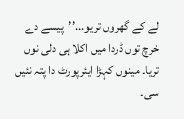لے کے گھروں تریو...’’پیسے دے خرچ توں ڈردا میں اکلا ہی دلی نوں تریا۔ مینوں کہڑا ایئرپورٹ دا پتہ نئیں سی۔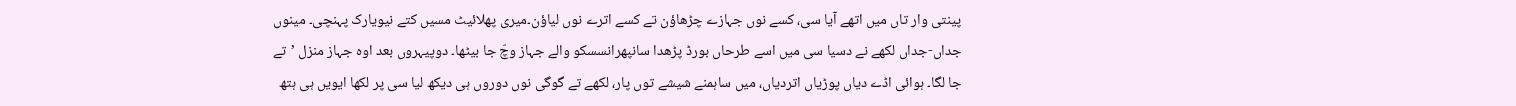پینتی وار تاں میں اتھے آیا سی، کسے نوں جہازے چڑھاؤن تے کسے اترے نوں لیاؤن۔میری پھلائیٹ مسیں کتے نیویارک پہنچی۔ مینوں جداں-جداں لکھے نے دسیا سی میں اسے طرحاں بورڈ پڑھدا سانپھرانسسکو والے جہاز وچّ جا بیٹھا۔ دوپیہروں بعد اوہ جہاز منزل ’تے جا لگا۔ ہوائی اڈے دیاں پوڑیاں اتردیاں، میں ساہمنے شیشے توں پار، لکھے تے گوگی نوں دوروں ہی دیکھ لیا سی پر لکھا ایویں ہی ہتھ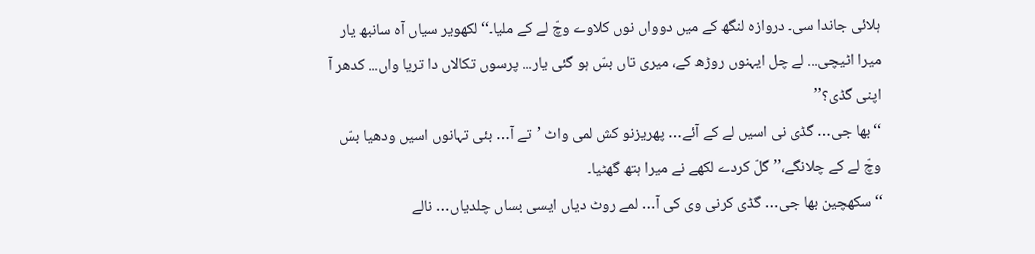ہلائی جاندا سی۔ دروازہ لنگھ کے میں دوواں نوں کلاوے وچّ لے کے ملیا۔‘‘لکھویر سیاں آہ سانبھ یار میرا اٹیچی... لے چل ایہنوں روڑھ کے، میری تاں بسّ ہو گئی یار... پرسوں تکالاں دا تریا واں... کدھر آ اپنی گڈی؟’’
‘‘بھا جی… گڈی نی اسیں لے کے آئے… پھریزنو کش لمی واٹ ’تے آ… بئی تہانوں اسیں ودھیا بسّ وچّ لے کے چلانگے،’’ گلّ کردے لکھے نے میرا ہتھ گھٹیا۔
‘‘سکھچین بھا جی… گڈی کرنی وی کی آ… لمے روٹ دیاں ایسی بساں چلدیاں… نالے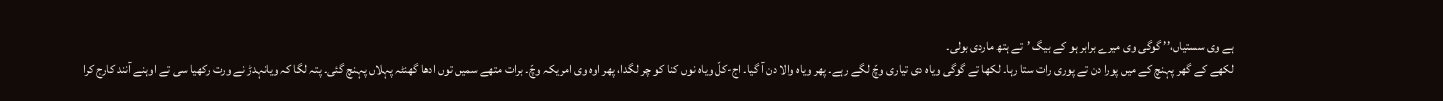ہے وی سستیاں،’’ گوگی وی میرے برابر ہو کے بیگ ’تے ہتھ ماردی بولی۔
لکھے کے گھر پہنچ کے میں پورا دن تے پوری رات ستا رہا۔ لکھا تے گوگی ویاہ دی تیاری وچّ لگے رہے۔ پھر ویاہ والا دن آ گیا۔ اج-کلّ ویاہ نوں کنا کو چر لگدا، پھر اوہ وی امریکہ وچّ۔ برات متھے سمیں توں ادھا گھنٹہ پہلاں پہنچ گئی۔ پتہ لگا کہ ویانہدڑ نے ورت رکھیا سی تے اوہنے آنند کارج کرا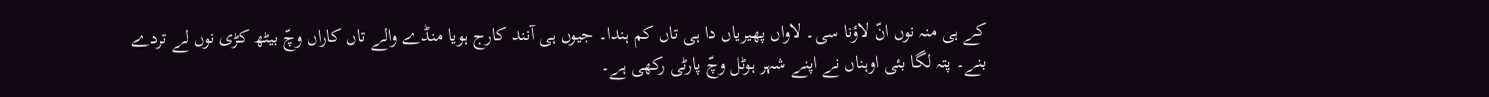کے ہی منہ نوں انّ لاؤنا سی۔ لاواں پھیریاں دا ہی تاں کم ہندا۔ جیوں ہی آنند کارج ہویا منڈے والے تاں کاراں وچّ بیٹھ کڑی نوں لے تردے بنے۔ پتہ لگا بئی اوہناں نے اپنے شہر ہوٹل وچّ پارٹی رکھی ہے۔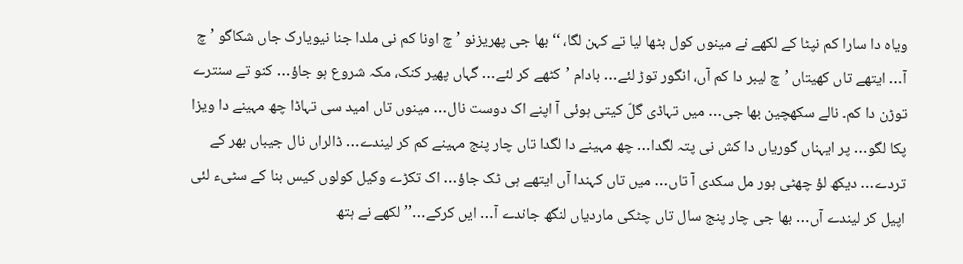ویاہ دا سارا کم نپٹا کے لکھے نے مینوں کول بٹھا لیا تے کہن لگا، ‘‘بھا جی پھریزنو ’چ اونا کم نی ملدا جنا نیویارک جاں شکاگو ’چ آ… ایتھے تاں کھیتاں ’چ لیبر دا کم آں، انگور توڑ لئے… بادام ’کٹھے کر لئے… گہاں پھیر کنک، مکہ شروع ہو جاؤ… کنو تے سنترے توڑن دا کم۔ نالے سکھچین بھا جی… میں تہاڈی گلّ کیتی ہوئی آ اپنے اک دوست نال… مینوں تاں امید سی تہاڈا چھ مہینے دا ویزا پکا لگو… پر ایہناں گوریاں دا کش نی پتہ لگدا… چھ مہینے دا لگدا تاں چار پنج مہینے کم کر لیندے… ڈالراں نال جیباں بھر کے تردے… دیکھ لؤ چھٹی ہور مل سکدی آ تاں… میں تاں کہندا آں ایتھے ہی ٹک جاؤ… اک تکڑے وکیل کولوں کیس بنا کے سٹیء لئی اپیل کر لیندے آں… بھا جی چار پنج سال تاں چٹکی ماردیاں لنگھ جاندے آ… ایں کرکے…’’ لکھے نے ہتھ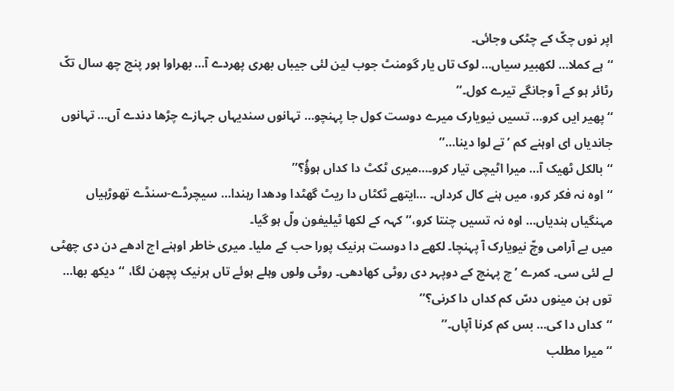اپر نوں چکّ کے چٹکی وجائی۔
‘‘ہے کملا… لکھبیر سیاں… لوک تاں یار گومنٹ جوب لین لئی جیباں بھری پھردے آ… بھراوا ہور پنج چھ سال تکّ رٹائر ہو کے آ وجانگے تیرے کول۔’’
‘‘پھیر ایں کرو… تسیں نیویارک میرے دوست کول جا پہنچو… تہانوں سندیہاں جہازے چڑھا دندے آں… تہانوں جاندیاں ای اوہنے کم ’تے لوا دینا…’’
‘‘بالکل ٹھیک آ… میرا اٹیچی تیار کرو۔…میری ٹکٹ دا کداں ہوؤُ؟’’
‘‘اوہ نہ فکر کرو، میں ہنے کال کرداں۔ …ایتھے ٹکٹاں دا ریٹ گھٹدا ودھدا رہندا… سیچرڈے-سنڈے تھوڑہیاں مہنگیاں ہندیاں… اوہ نہ تسیں چنتا کرو،’’ کہہ کے لکھا ٹیلیفون ولّ ہو گیا۔
میں بے آرامی وچّ نیویارک آ پہنچا۔ لکھے دا دوست ہرنیک پورا حب کے ملیا۔ میری خاطر اوہنے اج ادھے دن دی چھٹی لے لئی سی۔ کمرے ’چ پہنچ کے دوپہر دی روٹی کھادھی۔ روٹی ولوں وہلے ہوئے تاں ہرنیک پچھن لگا، ‘‘دیکھ بھا… توں ہن مینوں دسّ کم کداں دا کرنی؟’’
‘‘کداں دا کی… بس کم کرنا آپاں۔’’
‘‘میرا مطلب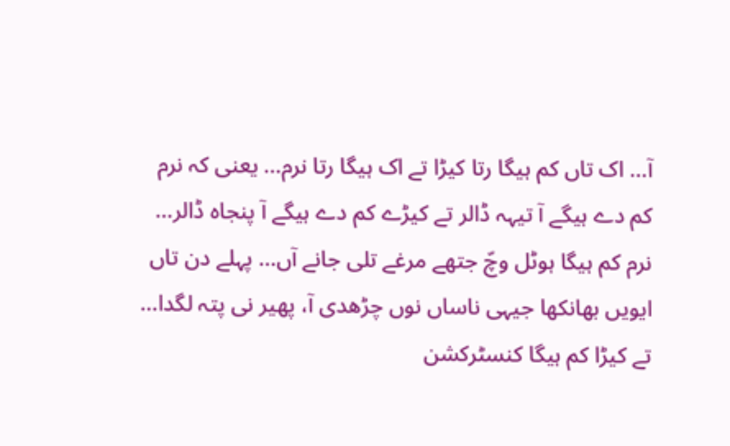آ… اک تاں کم ہیگا رتا کیڑا تے اک ہیگا رتا نرم… یعنی کہ نرم کم دے ہیگے آ تیہہ ڈالر تے کیڑے کم دے ہیگے آ پنجاہ ڈالر… نرم کم ہیگا ہوٹل وچّ جتھے مرغے تلی جانے آں… پہلے دن تاں ایویں بھانکھا جیہی ناساں نوں چڑھدی آ، پھیر نی پتہ لگدا… تے کیڑا کم ہیگا کنسٹرکشن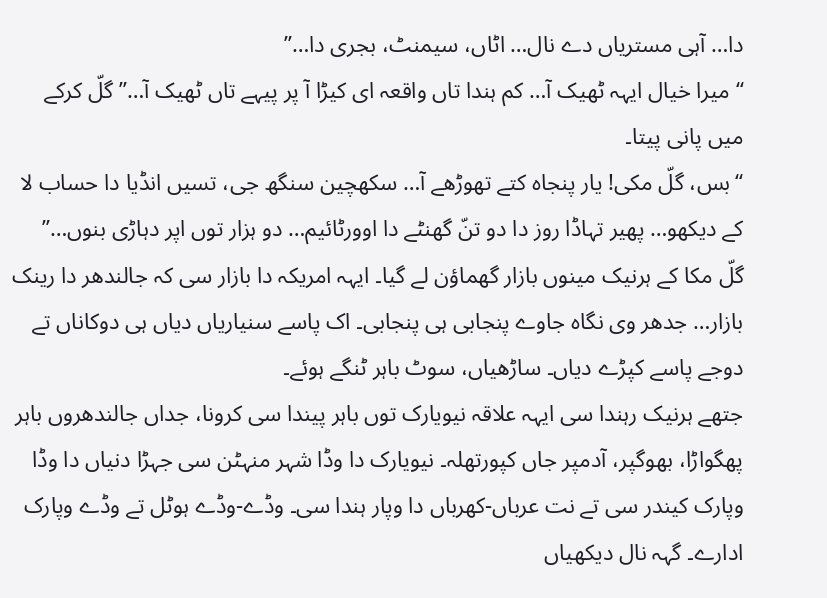دا… آہی مستریاں دے نال… اٹاں، سیمنٹ، بجری دا…’’
‘‘میرا خیال ایہہ ٹھیک آ… کم ہندا تاں واقعہ ای کیڑا آ پر پیہے تاں ٹھیک آ…’’ گلّ کرکے میں پانی پیتا۔
‘‘بس، گلّ مکی! یار پنجاہ کتے تھوڑھے آ… سکھچین سنگھ جی، تسیں انڈیا دا حساب لا کے دیکھو… پھیر تہاڈا روز دا دو تنّ گھنٹے دا اوورٹائیم… دو ہزار توں اپر دہاڑی بنوں…’’
گلّ مکا کے ہرنیک مینوں بازار گھماؤن لے گیا۔ ایہہ امریکہ دا بازار سی کہ جالندھر دا رینک بازار… جدھر وی نگاہ جاوے پنجابی ہی پنجابی۔ اک پاسے سنیاریاں دیاں ہی دوکاناں تے دوجے پاسے کپڑے دیاں۔ ساڑھیاں، سوٹ باہر ٹنگے ہوئے۔
جتھے ہرنیک رہندا سی ایہہ علاقہ نیویارک توں باہر پیندا سی کرونا، جداں جالندھروں باہر پھگواڑا، بھوگپر، آدمپر جاں کپورتھلہ۔ نیویارک دا وڈا شہر منہٹن سی جہڑا دنیاں دا وڈا وپارک کیندر سی تے نت عرباں-کھرباں دا وپار ہندا سی۔ وڈے-وڈے ہوٹل تے وڈے وپارک ادارے۔ گہہ نال دیکھیاں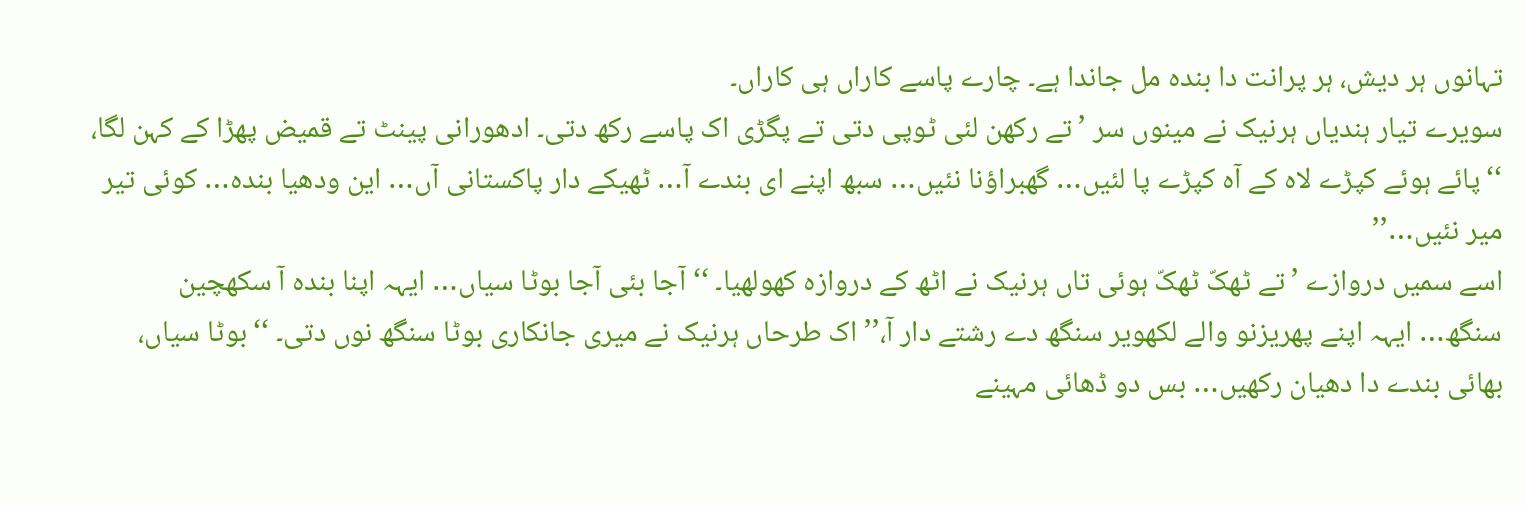تہانوں ہر دیش، ہر پرانت دا بندہ مل جاندا ہے۔ چارے پاسے کاراں ہی کاراں۔
سویرے تیار ہندیاں ہرنیک نے مینوں سر ’تے رکھن لئی ٹوپی دتی تے پگڑی اک پاسے رکھ دتی۔ ادھورانی پینٹ تے قمیض پھڑا کے کہن لگا، ‘‘پائے ہوئے کپڑے لاہ کے آہ کپڑے پا لئیں… گھبراؤنا نئیں… سبھ اپنے ای بندے آ… ٹھیکے دار پاکستانی آں… این ودھیا بندہ… کوئی تیر میر نئیں…’’
اسے سمیں دروازے ’تے ٹھکّ ٹھکّ ہوئی تاں ہرنیک نے اٹھ کے دروازہ کھولھیا۔ ‘‘آجا بئی آجا بوٹا سیاں… ایہہ اپنا بندہ آ سکھچین سنگھ… ایہہ اپنے پھریزنو والے لکھویر سنگھ دے رشتے دار آ،’’ اک طرحاں ہرنیک نے میری جانکاری بوٹا سنگھ نوں دتی۔ ‘‘بوٹا سیاں، بھائی بندے دا دھیان رکھیں… بس دو ڈھائی مہینے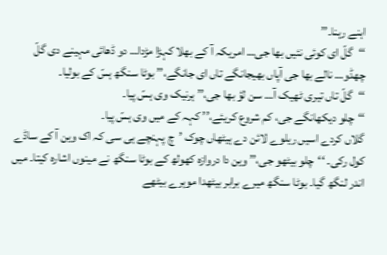اہنے رہنا۔’’
‘‘گلّ ای کوئی نئیں بھا جی… امریکہ آ کے بھلا کہڑا مڑدا… دو ڈھائی مہینے دی گلّ چھڈو… نالے بھا جی آپاں بھیجانگے تاں ای جانگے،’’ بوٹا سنگھ ہسّ کے بولیا۔
‘‘گلّ تاں تیری ٹھیک آ… سن لؤ بھا جی،’’ ہرنیک وی ہسّ پیا۔
‘‘چلو دیکھانگے جی، کم شروع کریئے،’’ کہہ کے میں وی ہسّ پیا۔
گلاں کردے اسیں ریلوے لائن دے ہیٹھاں چوک ’چ پہنچے ہی سی کہ اک وین آ کے ساڈے کول رکی۔ ‘‘چلو بیٹھو جی،’’ وین دا دروازہ کھولھ کے بوٹا سنگھ نے مینوں اشارہ کیتا۔ میں اندر لنگھ گیا۔ بوٹا سنگھ میرے برابر بیٹھدا موہرے بیٹھے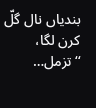بندیاں نال گلّ کرن لگا، ‘‘تزمل…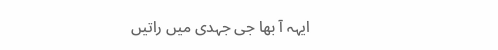ایہہ آ بھا جی جہدی میں راتیں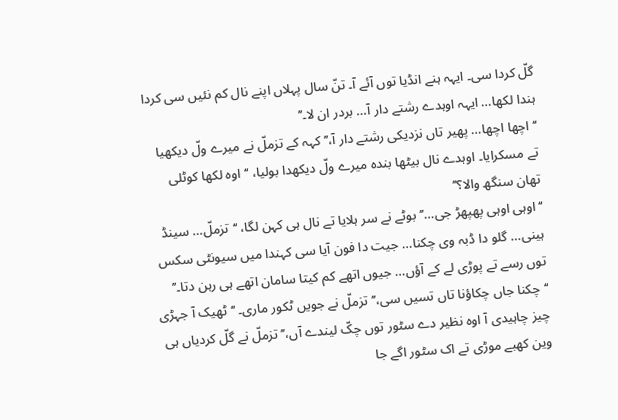گلّ کردا سی۔ ایہہ ہنے انڈیا توں آئے آ۔ تنّ سال پہلاں اپنے نال کم نئیں سی کردا ہندا لکھا… ایہہ اوہدے رشتے دار آ… بردر ان لا۔’’
‘‘اچھا اچھا… پھیر تاں نزدیکی رشتے دار آ،’’ کہہ کے تزملّ نے میرے ولّ دیکھیا تے مسکرایا۔ اوہدے نال بیٹھا بندہ میرے ولّ دیکھدا بولیا، ‘‘اوہ لکھا کوٹلی تھان سنگھ والا؟’’
‘‘اوہی اوہی پھپھڑ جی…’’ بوٹے نے سر ہلایا تے نال ہی کہن لگا، ‘‘تزملّ… سینڈ ہینی… گلو دا ڈبہ وی چکنا… جیت دا فون آیا سی کہندا میں سیونٹی سکس توں رسے تے پوڑی لے کے آؤں… جیوں اتھے کم کیتا سامان اتھے ہی رہن دتا۔’’
‘‘چکنا جاں چکاؤنا تاں تسیں سی،’’ تزملّ نے جویں ٹکور ماری۔ ‘‘ٹھیک آ جہڑی چیز چاہیدی آ اوہ نظیر دے سٹور توں چکّ لیندے آں،’’ تزملّ نے گلّ کردیاں ہی وین کھبے موڑی تے اک سٹور اگے جا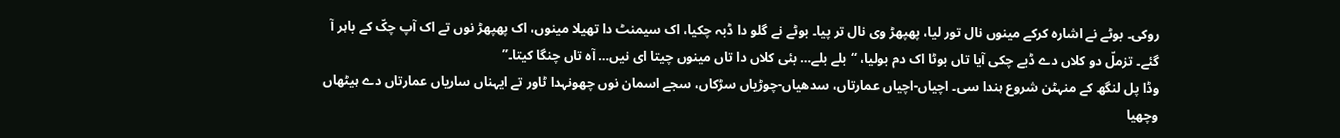روکی۔ بوٹے نے اشارہ کرکے مینوں نال تور لیا، پھپھڑ وی نال تر پیا۔ بوٹے نے گلو دا ڈبہ چکیا، اک سیمنٹ دا تھیلا مینوں، اک پھپھڑ نوں تے اک آپ چکّ کے باہر آ گئے۔ تزملّ دو کلاں دے ڈبے چکی آیا تاں بوٹا اک دم بولیا، ‘‘بلے بلے… بئی کلاں دا تاں مینوں چیتا ای نیں… آہ تاں چنگا کیتا۔’’
وڈا پل لنگھ کے منہٹن شروع ہندا سی۔ اچیاں-اچیاں عمارتاں، سدھیاں-چوڑیاں سڑکاں، سجے اسمان نوں چھونہدا ٹاور تے ایہناں ساریاں عمارتاں دے ہیٹھاں وچھیا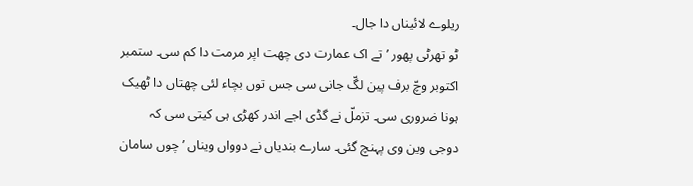ریلوے لائیناں دا جال۔
ٹو تھرٹی پھور ’تے اک عمارت دی چھت اپر مرمت دا کم سی۔ ستمبر اکتوبر وچّ برف پین لگّ جانی سی جس توں بچاء لئی چھتاں دا ٹھیک ہونا ضروری سی۔ تزملّ نے گڈی اجے اندر کھڑی ہی کیتی سی کہ دوجی وین وی پہنچ گئی۔ سارے بندیاں نے دوواں ویناں ’چوں سامان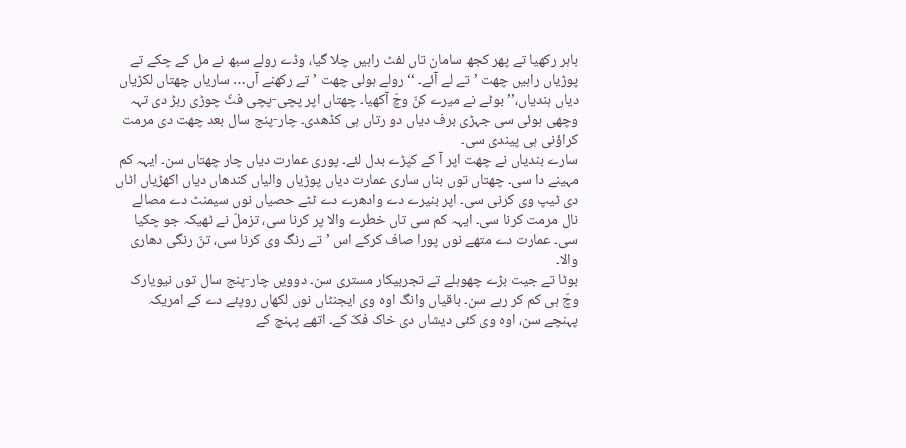باہر رکھیا تے پھر کجھ سامان تاں لفٹ راہیں چلا گیا، وڈے رولے سبھ نے مل کے چکے تے پوڑیاں راہیں چھت ’تے لے آئے۔ ‘‘رولے ہولی چھت ’تے رکھنے آں… ساریاں چھتاں لکڑیاں دیاں ہندیاں،’’ بوٹے نے میرے کنّ وچّ آکھیا۔ چھتاں اپر پچی-پچی فٹّ چوڑی ربڑ دی تہہ وچھی ہوئی سی جہڑی برف دیاں دو رتاں ہی کڈھدی۔ چار-پنج سال بعد چھت دی مرمت کراؤنی ہی پیندی سی۔
سارے بندیاں نے چھت اپر آ کے کپڑے بدل لئے۔ پوری عمارت دیاں چار چھتاں سن۔ ایہہ کم مہینے دا سی۔ چھتاں توں بناں ساری عمارت دیاں پوڑیاں والیاں کندھاں دیاں اکھڑیاں اٹاں دی ٹیپ وی کرنی سی۔ اپر بنیرے دے وادھرے دے ٹٹے حصیاں نوں سیمنٹ دے مصالے نال مرمت کرنا سی۔ ایہہ کم سی تاں خطرے والا پر کرنا سی، تزملّ نے ٹھیکہ جو چکیا سی۔ عمارت دے متھے نوں پورا صاف کرکے اس ’تے رنگ وی کرنا سی، تنّ رنگی دھاری والا۔
بوٹا تے جیت بڑے چھوہلے تے تجربیکار مستری سن۔ دوویں چار-پنج سال توں نیویارک وچّ ہی کم کر رہے سن۔ باقیاں وانگ اوہ وی ایجنٹاں نوں لکھاں روپئے دے کے امریکہ پہنچے سن، اوہ وی کئی دیشاں دی خاک فکّ کے۔ اتھے پہنچ کے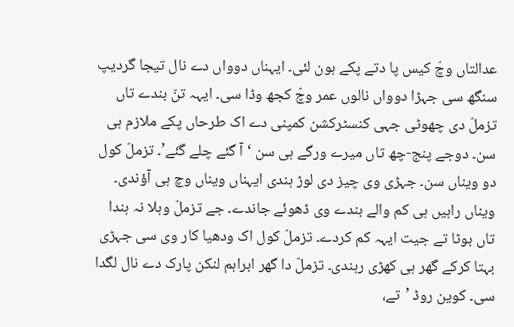عدالتاں وچّ کیس پا دتے پکے ہون لئی۔ ایہناں دوواں دے نال تیجا گردیپ سنگھ سی جہڑا دوواں نالوں عمر وچّ کجھ وڈا سی۔ ایہہ تنّ بندے تاں تزملّ دی چھوٹی جہی کنسٹرکشن کمپنی دے اک طرحاں پکے ملازم ہی سن۔ دوجے پنج-چھ تاں میرے ورگے ہی سن ‘آ گئے چلے گئے’۔ تزملّ کول دو ویناں سن۔ جہڑی وی چیز دی لوڑ ہندی ایہناں ویناں وچ ہی آؤندی۔ ویناں راہیں ہی کم والے بندے وی ڈھوئے جاندے۔ جے تزملّ وہلا نہ ہندا تاں بوٹا تے جیت ایہہ کم کردے۔ تزملّ کول اک ودھیا کار وی سی جہڑی بہتا کرکے گھر ہی کھڑی رہندی۔ تزملّ دا گھر ابراہم لنکن پارک دے نال لگدا سی۔ کوین روڈ ’تے،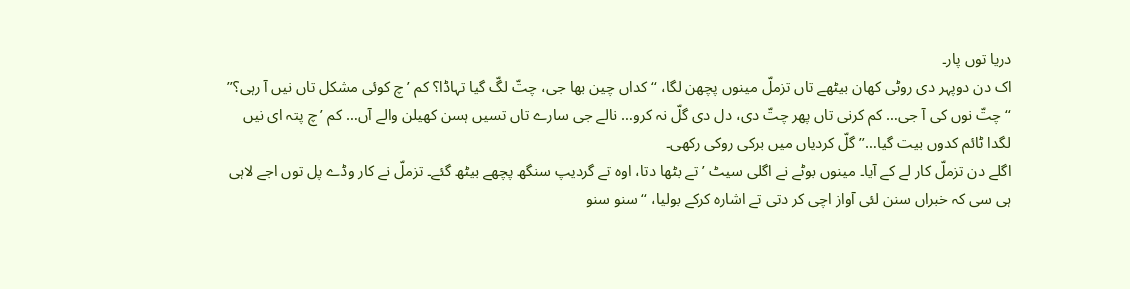دریا توں پار۔
اک دن دوپہر دی روٹی کھان بیٹھے تاں تزملّ مینوں پچھن لگا، ‘‘کداں چین بھا جی، چتّ لگّ گیا تہاڈا؟ کم ’چ کوئی مشکل تاں نیں آ رہی؟’’
‘‘چتّ نوں کی آ جی… کم کرنی تاں پھر چتّ دی، دل دی گلّ نہ کرو… نالے جی سارے تاں تسیں ہسن کھیلن والے آں… کم ’چ پتہ ای نیں لگدا ٹائم کدوں بیت گیا…’’ گلّ کردیاں میں برکی روکی رکھی۔
اگلے دن تزملّ کار لے کے آیا۔ مینوں بوٹے نے اگلی سیٹ ’تے بٹھا دتا، اوہ تے گردیپ سنگھ پچھے بیٹھ گئے۔ تزملّ نے کار وڈے پل توں اجے لاہی ہی سی کہ خبراں سنن لئی آواز اچی کر دتی تے اشارہ کرکے بولیا، ‘‘سنو سنو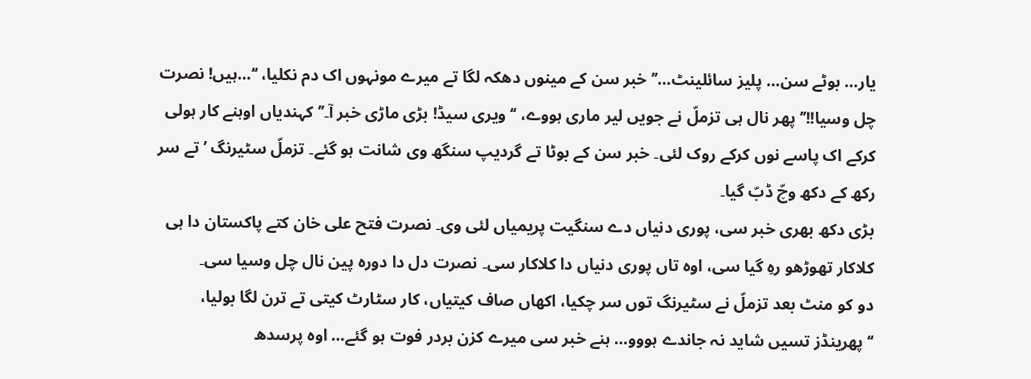یار… بوٹے سن… پلیز سائلینٹ…’’ خبر سن کے مینوں دھکہ لگا تے میرے مونہوں اک دم نکلیا، ‘‘…ہیں! نصرت چل وسیا!!’’ پھر نال ہی تزملّ نے جویں لیر ماری ہووے، ‘‘ویری سیڈ! بڑی ماڑی خبر آ۔’’ کہندیاں اوہنے کار ہولی کرکے اک پاسے نوں کرکے روک لئی۔ خبر سن کے بوٹا تے گردیپ سنگھ وی شانت ہو گئے۔ تزملّ سٹیرنگ ’تے سر رکھ کے دکھ وچّ ڈبّ گیا۔
بڑی دکھ بھری خبر سی، پوری دنیاں دے سنگیت پریمیاں لئی وی۔ نصرت فتح علی خان کتے پاکستان دا ہی کلاکار تھوڑھو رہِ گیا سی، اوہ تاں پوری دنیاں دا کلاکار سی۔ نصرت دل دا دورہ پین نال چل وسیا سی۔
دو کو منٹ بعد تزملّ نے سٹیرنگ توں سر چکیا، اکھاں صاف کیتیاں، کار سٹارٹ کیتی تے ترن لگا بولیا، ‘‘پھرینڈز تسیں شاید نہ جاندے ہووو… ہنے خبر سی میرے کزن بردر فوت ہو گئے… اوہ پرسدھ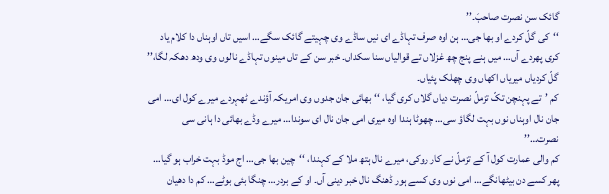گائک سن نصرت صاحبَ۔’’
‘‘کی گلّ کردے او بھا جی… ہن اوہ صرف تہاڈے ای نیں ساڈے وی چہیتے گائک سگے… اسیں تاں اوہناں دا کلام یاد کری پھردے آں… میں ہنے پنج چھ غزلاں تے قوالیاں سنا سکداں۔ خبر سن کے تاں مینوں تہاڈے نالوں وی ودھ دھکہ لگا،’’ گلّ کردیاں میریاں اکھاں وی چھلک پئیاں۔
کم ’تے پہنچن تکّ تزملّ نصرت دیاں گلاں کری گیا، ‘‘بھائی جان جدوں وی امریکہ آؤندے ٹھہردے میرے کول ای… امی جان نال اوہناں نوں بہت لگاؤ سی… چھوٹا ہندا اوہ میری امی جان نال ای سوندا… میرے وڈے بھائی دا ہانی سی نصرت…’’
کم والی عمارت کول آ کے تزملّ نے کار روکی، میرے نال ہتھ ملا کے کہندا، ‘‘چین بھا جی… اج موڈ بہت خراب ہو گیا… پھر کسے دن بیٹھانگے… امی نوں وی کسے ہور ڈھنگ نال خبر دینی آں۔ او کے بردر… چنگا بئی بوٹے… کم دا دھیان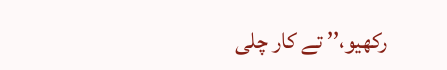رکھیو،’’ تے کار چلی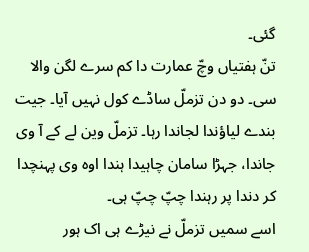گئی۔
تنّ ہفتیاں وچّ عمارت دا کم سرے لگن والا سی۔ دو دن تزملّ ساڈے کول نہیں آیا۔ جیت بندے لیاؤندا لجاندا رہا۔ تزملّ وین لے کے آ وی جاندا، جہڑا سامان چاہیدا ہندا اوہ وی پہنچدا کر دندا پر رہندا چپّ چپّ ہی۔
اسے سمیں تزملّ نے نیڑے ہی اک ہور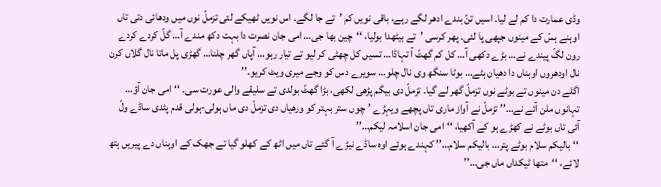وڈی عمارت دا کم لے لیا۔ اسیں تنّ بندے ادھر لگے رہے، باقی نویں کم ’تے جا لگے۔ اس نویں ٹھیکے لئی تزملّ نوں میں ودھائی دتی تاں اوہنے ہسّ کے مینوں جپھی پا لئی۔ پھر کرسی ’تے بیٹھدا بولیا، ‘‘چین بھا جی… امی جان نصرت دا بہت دکھ مندے آ… گلّ کردے کردے رون لگّ پیندے نے… بڑے دکھی آ… کل کم گھٹّ آ تہاڈا… تسیں کل چھٹی کر لیو تے تیار رہو… آپاں گھر چلنا… گھڑی پل ماتا نال گلاں کرن نال اودھروں اوہناں دا دھیان ہٹے… بوٹا سنگھ وی نال چلو… سویرے دس کو وجے میری ویٹ کریو۔’’
اگلے دن مینوں تے بوٹے نوں تزملّ گھر لے گیا۔ تزملّ دی بیگم پڑھی لکھی، بڑا گھٹّ بولدی تے سلیقے والی عورت سی۔ ‘‘امی جان آؤ… تہانوں ملن آئے نے…’’ تزملّ نے آواز ماری تاں پچھے ویہڑے ’چوں ستر بہتر کو ورھیاں دی تزملّ دی ماں ہولی-ہولی قدم پٹدی ساڈے ولّ آئی تاں بوٹے نے کھڑے ہو کے آکھیا، ‘‘امی جان اسلامہ لیکم…’’
‘‘بالیکم سلام بوٹے پتر… بالیکم سلام…’’ کہندے ہوئے اوہ ساڈے نیڑے آ گئے تاں میں اٹھ کے کھلو گیا تے جھک کے اوہناں دے پیریں ہتھ لائے، ‘‘متھا ٹیکداں ماں جی…’’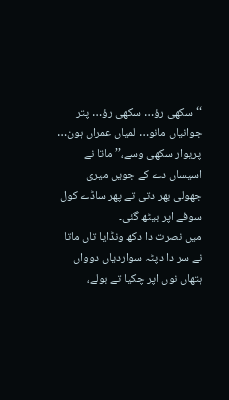‘‘سکھی رؤ… سکھی رؤ… پتر جوانیاں مانو… لمیاں عمراں ہون… پریوار سکھی وسے،’’ ماتا نے اسیساں دے کے جویں میری جھولی بھر دتی تے پھر ساڈے کول سوفے اپر بیٹھ گئی۔
میں نصرت دا دکھ ونڈایا تاں ماتا نے سر دا دپٹہ سواردیاں دوواں ہتھاں نوں اپر چکیا تے بولے،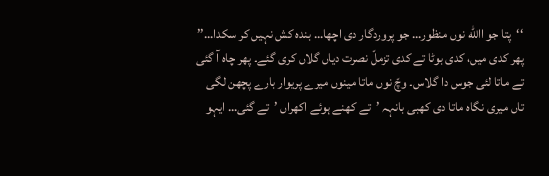‘‘پتا جو االله نوں منظور… جو پروردگار دی اچھا… بندہ کش نہیں کر سکدا…’’ پھر کدی میں، کدی بوٹا تے کدی تزملّ نصرت دیاں گلاں کری گئے۔ پھر چاہ آ گئی تے ماتا لئی جوس دا گلاس۔ وچّ نوں ماتا مینوں میرے پریوار بارے پچھن لگی تاں میری نگاہ ماتا دی کھبی بانہہ ’تے کھنے ہوئے اکھراں ’تے گئی… ایہو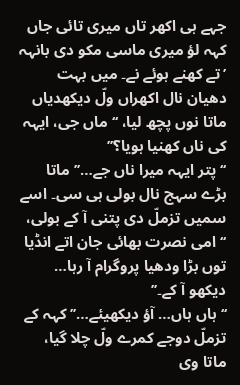جہے ہی اکھر تاں میری تائی جاں کہہ لؤ میری ماسی مکو دی بانہہ ’تے کھنے ہوئے نے۔ میں بہت دھیان نال اکھراں ولّ دیکھدیاں ماتا نوں پچھ لیا، ‘‘ماں جی، ایہہ کی ناں کھنیا ہویا؟’’
‘‘پتر ایہہ میرا ناں جے…’’ ماتا بڑے سہج نال بولی ہی سی۔ اسے سمیں تزملّ دی پتنی آ کے بولی، ‘‘امی نصرت بھائی جان اتے انڈیا توں بڑا ودھیا پروگرام آ رہا… دیکھو آ کے۔’’
‘‘ہاں ہاں… آؤ دیکھیئے…’’ کہہ کے تزملّ دوجے کمرے ولّ چلا گیا، ماتا وی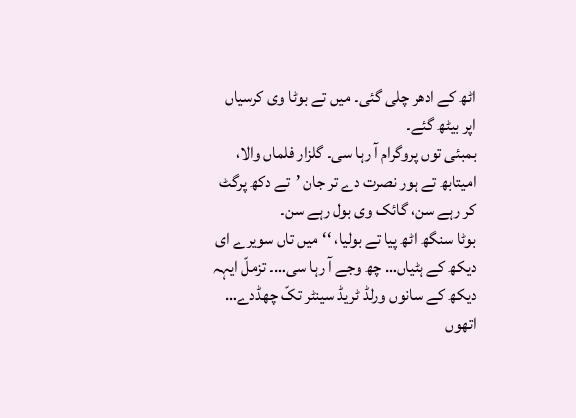اٹھ کے ادھر چلی گئی۔ میں تے بوٹا وی کرسیاں اپر بیٹھ گئے۔
بمبئی توں پروگرام آ رہا سی۔ گلزار فلماں والا، امیتابھ تے ہور نصرت دے تر جان ’تے دکھ پرگٹ کر رہے سن، گائک وی بول رہے سن۔
بوٹا سنگھ اٹھ پیا تے بولیا، ‘‘میں تاں سویرے ای دیکھ کے ہٹیاں… چھ وجے آ رہا سی…۔ تزملّ ایہہ دیکھ کے سانوں ورلڈ ٹریڈ سینٹر تکّ چھڈدے… اتھوں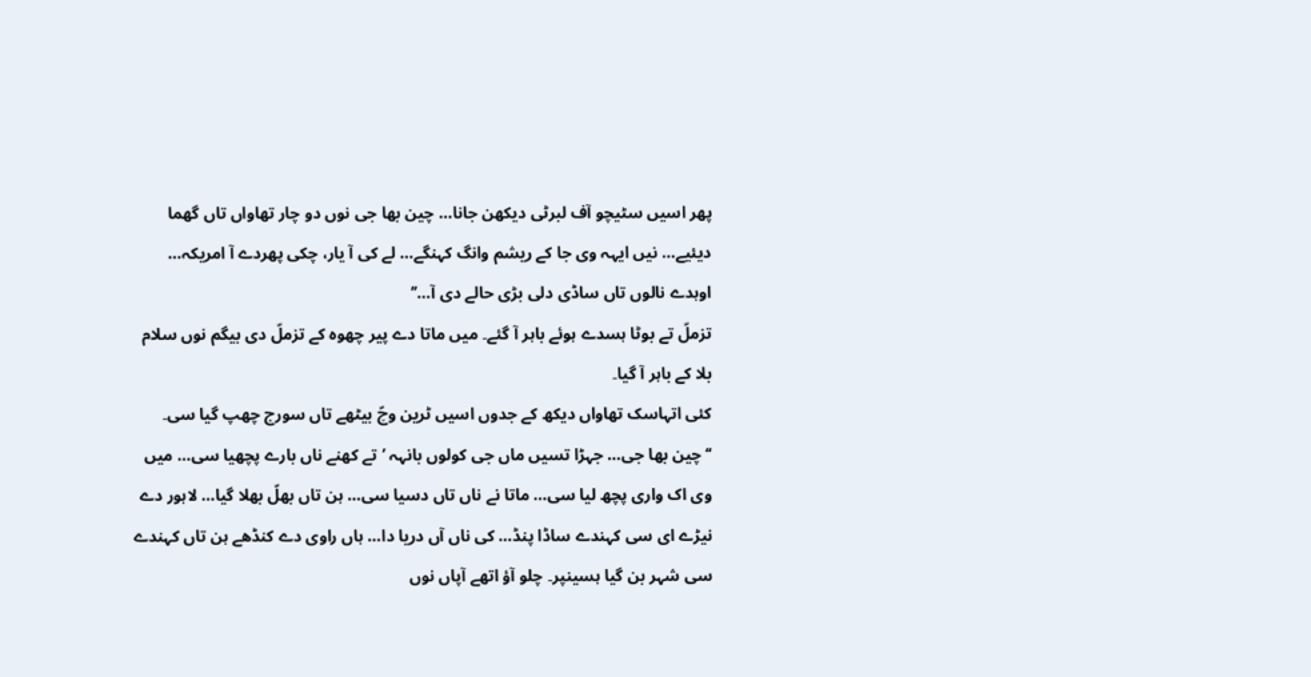پھر اسیں سٹیچو آف لبرٹی دیکھن جانا… چین بھا جی نوں دو چار تھاواں تاں گھما دیئیے… نیں ایہہ وی جا کے ریشم وانگ کہنگے… لے کی آ یار، چکی پھردے آ امریکہ… اوہدے نالوں تاں ساڈی دلی بڑی حالے دی آ…’’
تزملّ تے بوٹا ہسدے ہوئے باہر آ گئے۔ میں ماتا دے پیر چھوہ کے تزملّ دی بیگم نوں سلام بلا کے باہر آ گیا۔
کئی اتہاسک تھاواں دیکھ کے جدوں اسیں ٹرین وچّ بیٹھے تاں سورج چھپ گیا سی۔
‘‘چین بھا جی… جہڑا تسیں ماں جی کولوں بانہہ ’تے کھنے ناں بارے پچھیا سی… میں وی اک واری پچھ لیا سی… ماتا نے ناں تاں دسیا سی… ہن تاں بھلّ بھلا گیا… لاہور دے نیڑے ای سی کہندے ساڈا پنڈ… کی ناں آں دریا دا… ہاں راوی دے کنڈھے ہن تاں کہندے سی شہر بن گیا ہسینپر۔ چلو آؤ اتھے آپاں نوں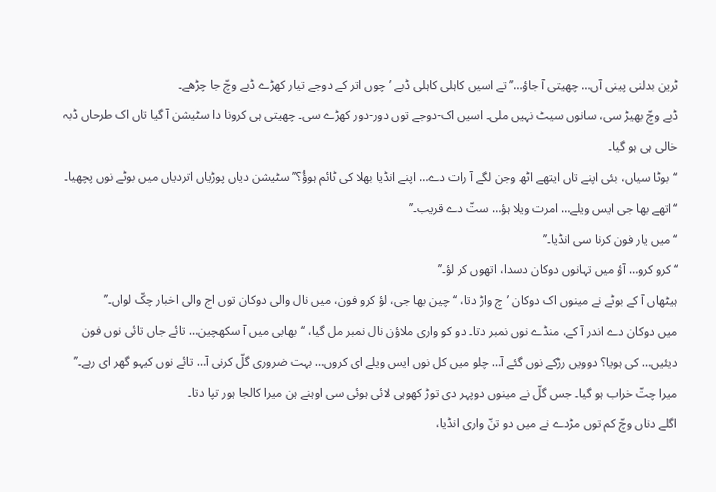ٹرین بدلنی پینی آں… چھیتی آ جاؤ…’’ تے اسیں کاہلی کاہلی ڈبے ’چوں اتر کے دوجے تیار کھڑے ڈبے وچّ جا چڑھے۔
ڈبے وچّ بھیڑ سی، سانوں سیٹ نہیں ملی۔ اسیں اک-دوجے توں دور-دور کھڑے سی۔ چھیتی ہی کرونا دا سٹیشن آ گیا تاں اک طرحاں ڈبہ خالی ہی ہو گیا۔
‘‘بوٹا سیاں، بئی اپنے تاں ایتھے اٹھ وجن لگے آ رات دے… اپنے انڈیا بھلا کی ٹائم ہوؤُ؟’’ سٹیشن دیاں پوڑیاں اتردیاں میں بوٹے نوں پچھیا۔
‘‘اتھے بھا جی ایس ویلے… امرت ویلا ہؤ… ستّ دے قریب۔’’
‘‘میں یار فون کرنا سی انڈیا۔’’
‘‘کرو کرو… آؤ میں تہانوں دوکان دسدا، اتھوں کر لؤ۔’’
ہیٹھاں آ کے بوٹے نے مینوں اک دوکان ’چ واڑ دتا، ‘‘چین بھا جی، لؤ کرو فون، میں نال والی دوکان توں اج والی اخبار چکّ لواں۔’’
میں دوکان دے اندر آ کے، منڈے نوں نمبر دتا۔ دو کو واری ملاؤن نال نمبر مل گیا، ‘‘بھابی میں آ سکھچین… تائے جاں تائی نوں فون دیئیں… کی ہویا؟ دوویں رڑکے نوں گئے آ… چلو میں کل نوں ایس ویلے ای کروں… بہت ضروری گلّ کرنی آ… تائے نوں کیہو گھر ای رہے۔’’
میرا چتّ خراب ہو گیا۔ جس گلّ نے مینوں دوپہر دی توڑ کھوہی لائی ہوئی سی اوہنے ہن میرا کالجا ہور تپا دتا۔
اگلے دناں وچّ کم توں مڑدے نے میں دو تنّ واری انڈیا،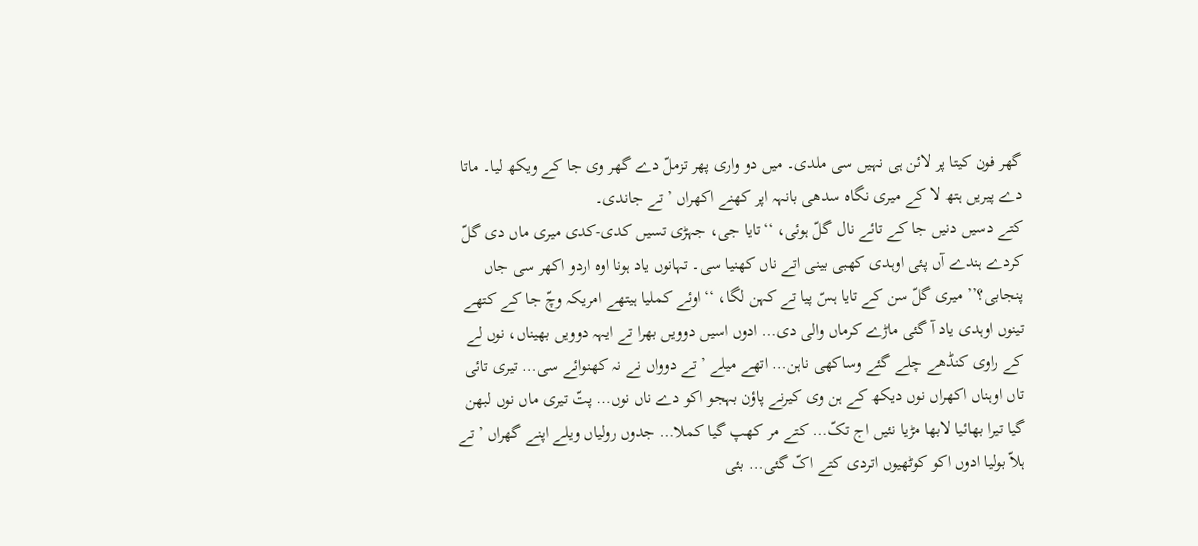گھر فون کیتا پر لائن ہی نہیں سی ملدی۔ میں دو واری پھر تزملّ دے گھر وی جا کے ویکھ لیا۔ ماتا دے پیریں ہتھ لا کے میری نگاہ سدھی بانہہ اپر کھنے اکھراں ’تے جاندی۔
کتے دسیں دنیں جا کے تائے نال گلّ ہوئی، ‘‘تایا جی، جہڑی تسیں کدی-کدی میری ماں دی گلّ کردے ہندے آں پئی اوہدی کھبی بینی اتے ناں کھنیا سی۔ تہانوں یاد ہونا اوہ اردو اکھر سی جاں پنجابی؟’’ میری گلّ سن کے تایا ہسّ پیا تے کہن لگا، ‘‘اوئے کملیا ہیتھے امریکہ وچّ جا کے کتھے تینوں اوہدی یاد آ گئی ماڑے کرماں والی دی… ادوں اسیں دوویں بھرا تے ایہہ دوویں بھیناں، نوں لے کے راوی کنڈھے چلے گئے وساکھی ناہن… اتھے میلے ’تے دوواں نے نہ کھنوائے سی… تیری تائی تاں اوہناں اکھراں نوں دیکھ کے ہن وی کیرنے پاؤن بہجو اکو دے ناں نوں… پتّ تیری ماں نوں لبھن گیا تیرا بھائیا لابھا مڑیا نئیں اج تکّ… کتے مر کھپ گیا کملا… جدوں رولیاں ویلے اپنے گھراں ’تے ہلاّ بولیا ادوں اکو کوٹھیوں اتردی کتے اکّ گئی… بئی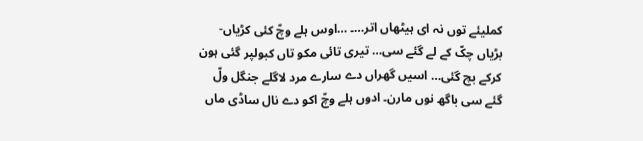کملیئے توں نہ ای ہیٹھاں اتر…۔ …اوس ہلے وچّ کئی کڑیاں-بڑیاں چکّ کے لے گئے سی… تیری تائی مکو تاں کبولپر گئی ہون کرکے بچ گئی… اسیں گھراں دے سارے مرد لاگلے جنگل ولّ گئے سی باگھ نوں مارن۔ ادوں ہلے وچّ اکو دے نال ساڈی ماں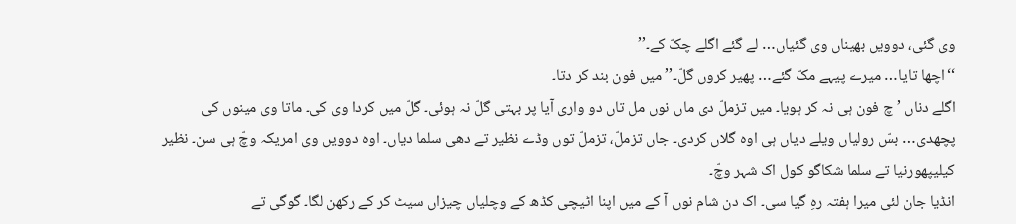وی گئی، دوویں بھیناں وی گئیاں… لے گئے اگلے چکّ کے۔’’
‘‘اچھا تایا… میرے پیہے مکّ گئے… پھیر کروں گلّ۔’’ میں فون بند کر دتا۔
اگلے دناں ’چ فون ہی نہ کر ہویا۔ میں تزملّ دی ماں نوں مل تاں دو واری آیا پر بہتی گلّ نہ ہوئی۔ گلّ میں کردا وی کی۔ ماتا وی مینوں کی پچھدی… بسّ رولیاں ویلے دیاں ہی اوہ گلاں کردی۔ جاں تزملّ، تزملّ توں وڈے نظیر تے دھی سلما دیاں۔ اوہ دوویں وی امریکہ وچّ ہی سن۔ نظیر کیلیپھورنیا تے سلما شکاگو کول اک شہر وچّ۔
انڈیا جان لئی میرا ہفتہ رہِ گیا سی۔ اک دن شام نوں آ کے میں اپنا اٹیچی کڈھ کے وچلیاں چیزاں سیٹ کر کے رکھن لگا۔ گوگی تے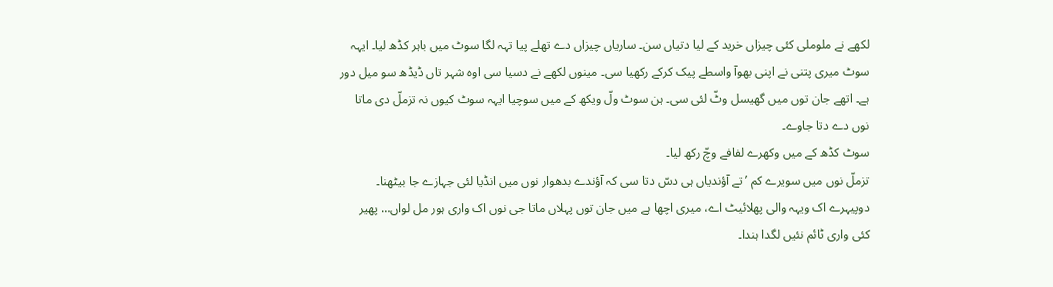لکھے نے ملوملی کئی چیزاں خرید کے لیا دتیاں سن۔ ساریاں چیزاں دے تھلے پیا تہہ لگا سوٹ میں باہر کڈھ لیا۔ ایہہ سوٹ میری پتنی نے اپنی بھوآ واسطے پیک کرکے رکھیا سی۔ مینوں لکھے نے دسیا سی اوہ شہر تاں ڈیڈھ سو میل دور ہے۔ اتھے جان توں میں گھیسل وٹّ لئی سی۔ ہن سوٹ ولّ ویکھ کے میں سوچیا ایہہ سوٹ کیوں نہ تزملّ دی ماتا نوں دے دتا جاوے۔
سوٹ کڈھ کے میں وکھرے لفافے وچّ رکھ لیا۔
تزملّ نوں میں سویرے کم ’تے آؤندیاں ہی دسّ دتا سی کہ آؤندے بدھوار نوں میں انڈیا لئی جہازے جا بیٹھنا۔ دوپیہرے اک ویہہ والی پھلائیٹ اے، میری اچھا ہے میں جان توں پہلاں ماتا جی نوں اک واری ہور مل لواں… پھیر کئی واری ٹائم نئیں لگدا ہندا۔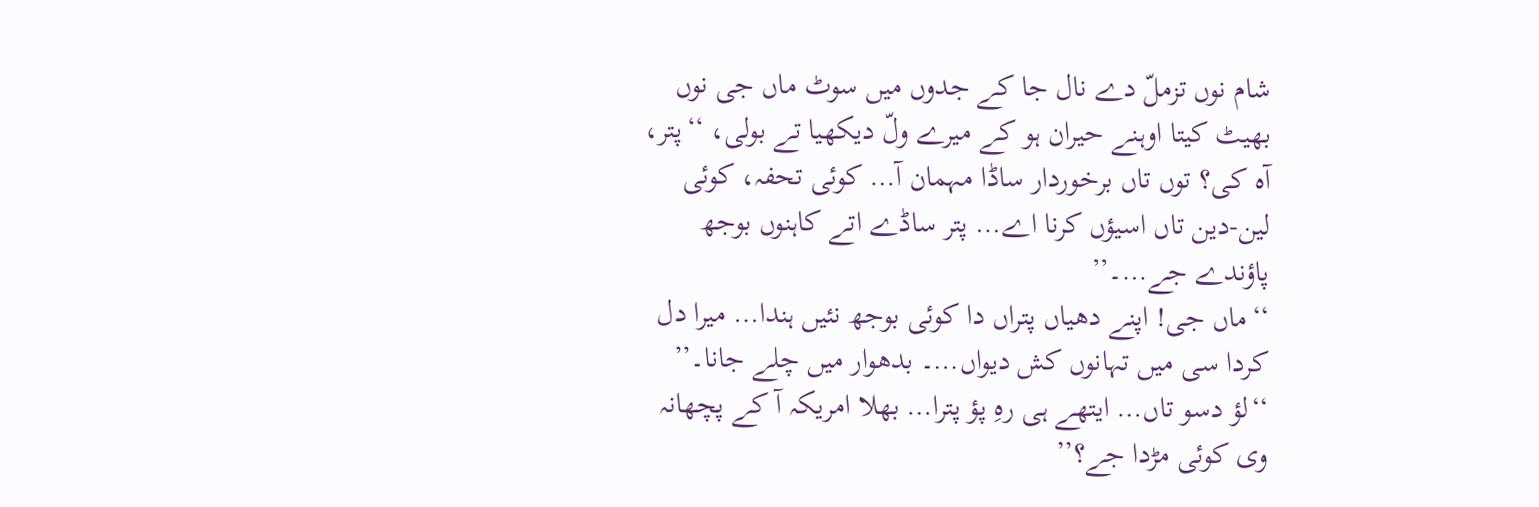شام نوں تزملّ دے نال جا کے جدوں میں سوٹ ماں جی نوں بھیٹ کیتا اوہنے حیران ہو کے میرے ولّ دیکھیا تے بولی، ‘‘پتر، آہ کی؟ توں تاں برخوردار ساڈا مہمان آ… کوئی تحفہ، کوئی لین-دین تاں اسیؤں کرنا اے… پتر ساڈے اتے کاہنوں بوجھ پاؤندے جے…۔’’
‘‘ماں جی! اپنے دھیاں پتراں دا کوئی بوجھ نئیں ہندا… میرا دل کردا سی میں تہانوں کش دیواں…۔ بدھوار میں چلے جانا۔’’
‘‘لؤ دسو تاں… ایتھے ہی رہِ پؤ پترا… بھلا امریکہ آ کے پچھانہ وی کوئی مڑدا جے؟’’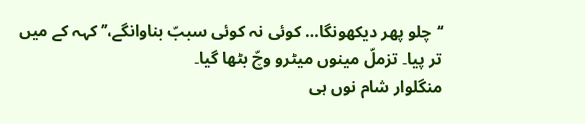‘‘چلو پھر دیکھونگا… کوئی نہ کوئی سببّ بناوانگے،’’ کہہ کے میں تر پیا۔ تزملّ مینوں میٹرو وچّ بٹھا گیا۔
منگلوار شام نوں ہی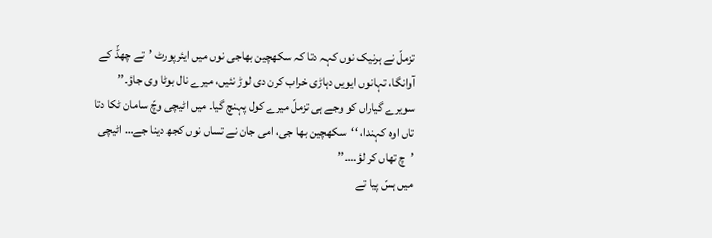تزملّ نے ہرنیک نوں کہہ دتا کہ سکھچین بھاجی نوں میں ایئرپورٹ ’تے چھڈّ کے آوانگا، تہانوں ایویں دہاڑی خراب کرن دی لوڑ نئیں، میرے نال بوٹا وی جاؤ۔’’
سویرے گیاراں کو وجے ہی تزملّ میرے کول پہنچ گیا۔ میں اٹیچی وچّ سامان ٹکا دتا تاں اوہ کہندا، ‘‘سکھچین بھا جی، امی جان نے تساں نوں کجھ دینا جے… اٹیچی ’چ تھاں کر لؤ…۔’’
میں ہسّ پیا تے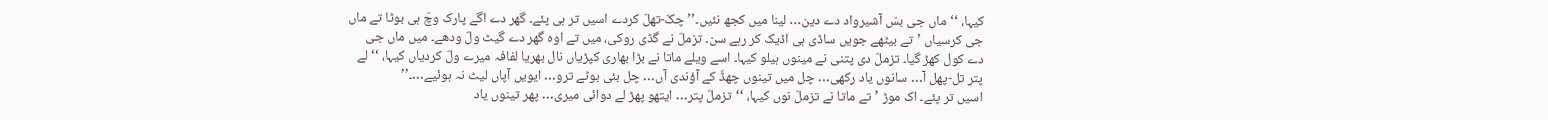کیہا، ‘‘ماں جی بسّ آشیرواد دے دین… لینا میں کجھ نئیں۔’’ چکّ-تھلّ کردے اسیں تر ہی پئے۔ گھر دے اگے پارک وچّ ہی بوٹا تے ماں جی کرسیاں ’تے بیٹھے جویں ساڈی ہی اڈیک کر رہے سن۔ تزملّ نے گڈی روکی، میں تے اوہ گھر دے گیٹ ولّ ودھے۔ میں ماں جی دے کول کھڑ گیا۔ تزملّ دی پتنی نے مینوں ہیلو کیہا۔ اسے ویلے ماتا نے بڑا بھاری کپڑیاں نال بھریا لفافہ میرے ولّ کردیاں کیہا، ‘‘لے پتر تل-پھل آ… سانوں یاد رکھی… چل میں تینوں چھڈّ کے آؤندی آں… چل بئی بوٹے ترو… ایویں آپاں لیٹ نہ ہوئیے…۔’’
اسیں تر پئے۔ اک موڑ ’تے ماتا نے تزملّ نوں کیہا، ‘‘تزملّ پتر… ایتھو پھڑ لے دوائی میری… پھر تینوں یاد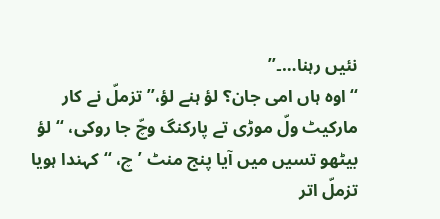نئیں رہنا…۔’’
‘‘اوہ ہاں امی جان؟ لؤ ہنے لؤ،’’ تزملّ نے کار مارکیٹ ولّ موڑی تے پارکنگ وچّ جا روکی، ‘‘لؤ بیٹھو تسیں میں آیا پنج منٹ ’چ، ‘‘کہندا ہویا تزملّ اتر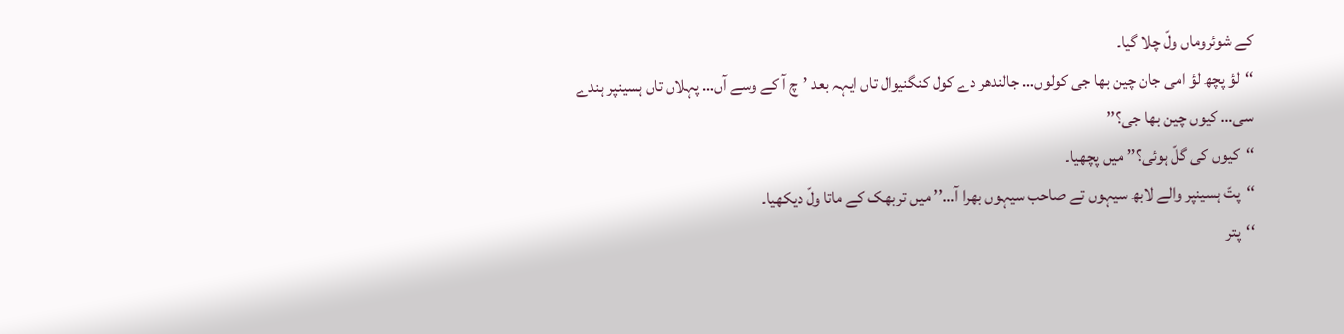کے شوئروماں ولّ چلا گیا۔
‘‘لؤ پچھ لؤ امی جان چین بھا جی کولوں… جالندھر دے کول کنگنیوال تاں ایہہ بعد ’چ آ کے وسے آں… پہلاں تاں ہسینپر ہندے سی… کیوں چین بھا جی؟’’
‘‘کیوں کی گلّ ہوئی؟’’ میں پچھیا۔
‘‘پتّ ہسینپر والے لابھ سیہوں تے صاحب سیہوں بھرا آ…’’ میں تربھک کے ماتا ولّ دیکھیا۔
‘‘پتر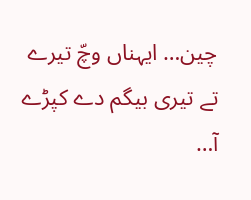چین… ایہناں وچّ تیرے تے تیری بیگم دے کپڑے آ…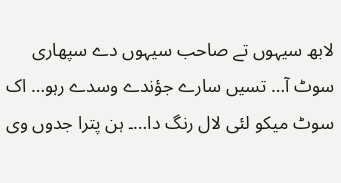لابھ سیہوں تے صاحب سیہوں دے سپھاری سوٹ آ… تسیں سارے جؤندے وسدے رہو… اک سوٹ میکو لئی لال رنگ دا…۔ ہن پترا جدوں وی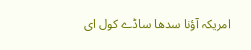امریکہ آؤنا سدھا ساڈے کول ای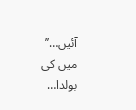آئیں…’’
میں کی بولدا…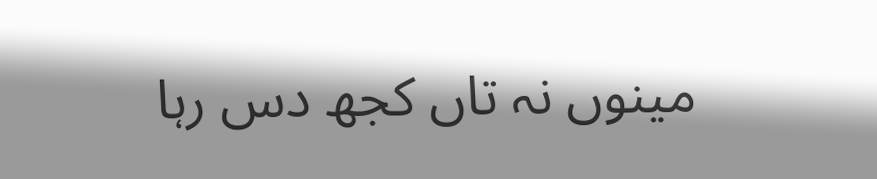مینوں نہ تاں کجھ دس رہا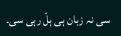سی نہ زبان ہی ہلّ رہی سی۔